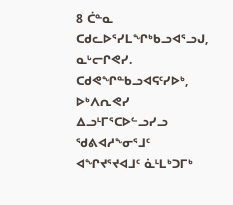8 ᑖᓐᓇ ᑕᑯᓚᐅᕐᓯᒪᖏᒃᑲᓗᐊᕐᓗᒍ, ᓇᒡᓕᒋᕙᓯ. ᑕᑯᕙᖏᓐᑲᓗᐊᕋᑦᓯᐅᒃ, ᐅᒃᐱᕆᕙᓯ ᐃᓗᒻᒥᕐᑕᐅᓪᓗᓯᓗ ᖁᕕᐊᓱᖕᓂᕐᒧᑦ ᐊᖏᔪᕐᔪᐊᒧᑦ ᓈᒻᒪᒃᑐᒥᒃ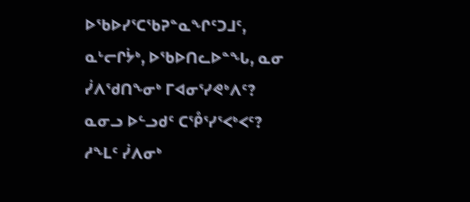ᐅᖃᐅᓯᕐᑕᖃᕈᓐᓇᖏᑦᑐᒧᑦ,
ᓇᒡᓕᒋᔮᒃ, ᐅᖃᐅᑎᓚᐅᓐᖓ, ᓇᓂ ᓰᐱᖁᑎᖕᓂᒃ ᒥᐊᓂᕐᓯᕙᒃᐱᑦ? ᓇᓂᓗ ᐅᓪᓗᑯᑦ ᑕᕾᕐᓯᕐᐸᒃᐸᑦ? ᓱᖕᒪᑦ ᓰᐱᓂᒃ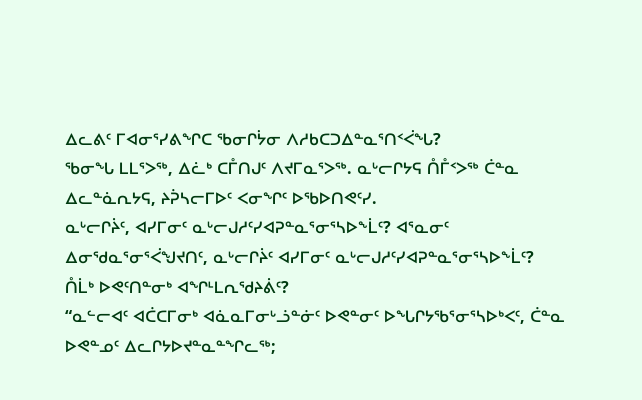ᐃᓚᕕᑦ ᒥᐊᓂᕐᓯᕕᖏᑕ ᖃᓂᒋᔮᓂ ᐱᓱᑲᑕᑐᐃᓐᓇᕐᑎᑉᐹᖓ?
ᖃᓂᖓ ᒪᒪᕐᐳᖅ, ᐃᓛᒃ ᑕᒤᑎᒍᑦ ᐱᔪᒥᓇᕐᐳᖅ. ᓇᒡᓕᒋᔭᕋ ᑍᒤᑉᐳᖅ ᑖᓐᓇ ᐃᓚᓐᓈᕆᔭᕋ, ᔨᕉᓴᓕᒥᐅᑦ ᐸᓂᖏᑦ ᐅᖃᐅᑎᕙᑦᓯ.
ᓇᒡᓕᒋᔩᑦ, ᐊᓯᒥᓂᑦ ᓇᒡᓕᒍᓱᑦᓯᐊᕈᓐᓇᕐᓂᕐᓴᐅᖕᒫᑦ? ᐊᕐᓇᓂᑦ ᐃᓂᖁᓇᕐᓂᕐᐹᖑᔪᑎᑦ, ᓇᒡᓕᒋᔩᑦ ᐊᓯᒥᓂᑦ ᓇᒡᓕᒍᓱᑦᓯᐊᕈᓐᓇᕐᓂᕐᓴᐅᖕᒫᑦ? ᑍᒫᒃ ᐅᕙᑦᑎᓐᓂᒃ ᐊᖏᒻᒪᕆᖁᔨᕖᑦ?
“ᓇᓪᓕᐊᑦ ᐊᑖᑕᒥᓂᒃ ᐊᓈᓇᒥᓂᒡᓘᓐᓃᑦ ᐅᕙᓐᓂᑦ ᐅᖓᒋᔭᖃᕐᓂᕐᓴᐅᒃᐸᑦ, ᑖᓐᓇ ᐅᕙᓐᓄᑦ ᐃᓚᒋᔭᐅᔪᓐᓇᓐᖏᓚᖅ;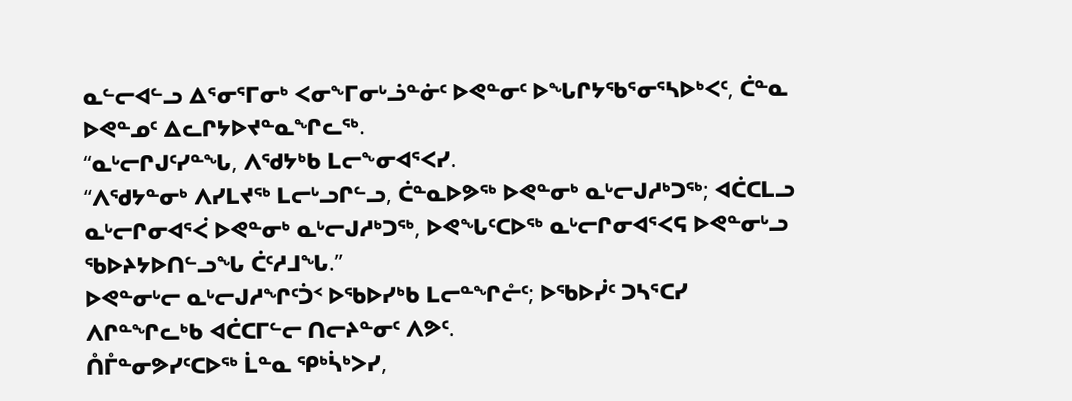ᓇᓪᓕᐊᓪᓗ ᐃᕐᓂᕐᒥᓂᒃ ᐸᓂᖕᒥᓂᒡᓘᓐᓃᑦ ᐅᕙᓐᓂᑦ ᐅᖓᒋᔭᖃᕐᓂᕐᓴᐅᒃᐸᑦ, ᑖᓐᓇ ᐅᕙᓐᓄᑦ ᐃᓚᒋᔭᐅᔪᓐᓇᖏᓚᖅ.
“ᓇᒡᓕᒋᒍᑦᓯᓐᖓ, ᐱᖁᔭᒃᑲ ᒪᓕᖕᓂᐊᕐᐸᓯ.
“ᐱᖁᔭᓐᓂᒃ ᐱᓯᒪᔪᖅ ᒪᓕᒡᓗᒋᓪᓗ, ᑖᓐᓇᐅᕗᖅ ᐅᕙᓐᓂᒃ ᓇᒡᓕᒍᓱᒃᑐᖅ; ᐊᑖᑕᒪᓗ ᓇᒡᓕᒋᓂᐊᕐᐹ ᐅᕙᓐᓂᒃ ᓇᒡᓕᒍᓱᒃᑐᖅ, ᐅᕙᖓᑦᑕᐅᖅ ᓇᒡᓕᒋᓂᐊᕐᐸᕋ ᐅᕙᓐᓂᒡᓗ ᖃᐅᔨᔭᐅᑎᓪᓗᖓ ᑖᑦᓱᒧᖓ.”
ᐅᕙᓐᓂᒡᓕ ᓇᒡᓕᒍᓱᖏᑦᑑᑉ ᐅᖃᐅᓯᒃᑲ ᒪᓕᓐᖏᓔᑦ; ᐅᖃᐅᓰᑦ ᑐᓴᕐᑕᓯ ᐱᒋᓐᖏᓚᒃᑲ ᐊᑖᑕᒥᓪᓕ ᑎᓕᔨᓐᓂᑦ ᐱᕗᑦ.
ᑍᒤᓐᓂᕗᓯᑦᑕᐅᖅ ᒫᓐᓇ ᕿᒃᓵᒃᐳᓯ,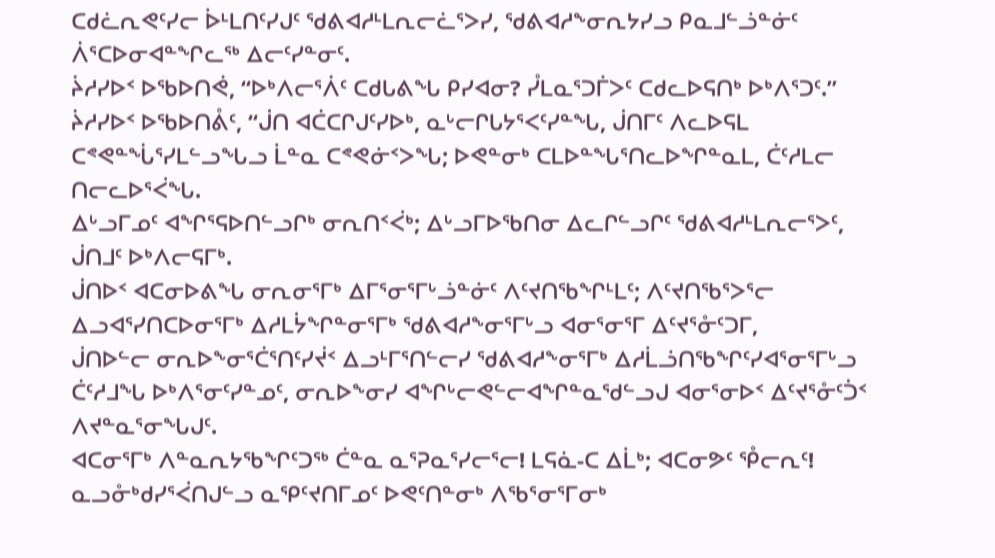ᑕᑯᓛᕆᕙᑦᓯᓕ ᐆᒻᒪᑎᑦᓯᒍᑦ ᖁᕕᐊᓱᒻᒪᕆᓕᓛᕐᐳᓯ, ᖁᕕᐊᓱᖕᓂᕆᔭᓯᓗ ᑭᓇᒧᓪᓘᓐᓃᑦ ᐲᕐᑕᐅᓂᐊᓐᖏᓚᖅ ᐃᓕᑦᓯᓐᓂᑦ.
ᔩᓱᓯᐅᑉ ᐅᖃᐅᑎᕚ, “ᐅᒃᐱᓕᕐᐲᑦ ᑕᑯᒐᕕᖓ ᑭᓯᐊᓂ? ᓮᒪᓇᕐᑐᒦᐳᑦ ᑕᑯᓚᐅᕋᑎᒃ ᐅᒃᐱᕐᑐᑦ.”
ᔩᓱᓯᐅᑉ ᐅᖃᐅᑎᕔᑦ, “ᒎᑎ ᐊᑖᑕᒋᒍᑦᓯᐅᒃ, ᓇᒡᓕᒋᒐᔭᕐᐸᑦᓯᓐᖓ, ᒎᑎᒥᑦ ᐱᓚᐅᕋᒪ ᑕᕝᕙᓐᖔᕐᓯᒪᓪᓗᖓᓗ ᒫᓐᓇ ᑕᕝᕙᓃᑉᐳᖓ; ᐅᕙᓐᓂᒃ ᑕᒪᐅᓐᖓᕐᑎᓚᐅᖏᓐᓇᒪ, ᑖᑦᓱᒪᓕ ᑎᓕᓚᐅᕐᐹᖓ.
ᐃᒡᓗᒥᓄᑦ ᐊᖏᕐᕋᐅᑎᓪᓗᒋᒃ ᓂᕆᑎᑉᐹᒃ; ᐃᒡᓗᒥᐅᖃᑎᓂ ᐃᓚᒋᓪᓗᒋᑦ ᖁᕕᐊᓱᒻᒪᕆᓕᕐᐳᑦ, ᒎᑎᒧᑦ ᐅᒃᐱᓕᕋᒥᒃ.
ᒎᑎᐅᑉ ᐊᑕᓂᐅᕕᖓ ᓂᕆᓂᕐᒥᒃ ᐃᒥᕐᓂᕐᒥᒡᓘᓐᓃᑦ ᐱᑦᔪᑎᖃᖏᒻᒪᑦ; ᐱᑦᔪᑎᖃᕐᐳᕐᓕ ᐃᓗᐊᕐᓯᑎᑕᐅᓂᕐᒥᒃ ᐃᓱᒪᔮᖏᓐᓂᕐᒥᒃ ᖁᕕᐊᓱᖕᓂᕐᒥᒡᓗ ᐊᓂᕐᓂᕐᒥ ᐃᑦᔪᕐᓁᑦᑐᒥ,
ᒎᑎᐅᓪᓕ ᓂᕆᐅᖕᓂᕐᑖᕐᑎᑦᓯᔫᑉ ᐃᓗᒻᒥᕐᑎᓪᓕᓯ ᖁᕕᐊᓱᖕᓂᕐᒥᒃ ᐃᓱᒫᓘᑎᖃᖏᑦᓯᐊᕐᓂᕐᒥᒡᓗ ᑖᑦᓱᒧᖓ ᐅᒃᐱᕐᓂᑦᓯᓐᓄᑦ, ᓂᕆᐅᖕᓂᓯ ᐊᖏᒡᓕᕙᓪᓕᐊᖏᓐᓇᖁᓪᓗᒍ ᐊᓂᕐᓂᐅᑉ ᐃᑦᔪᕐᓁᑦᑑᑉ ᐱᔪᓐᓇᕐᓂᖓᒍᑦ.
ᐊᑕᓂᕐᒥᒃ ᐱᓐᓇᕆᔭᖃᖏᑦᑐᖅ ᑖᓐᓇ ᓇᕐᕈᓇᕐᓯᓕᕐᓕ! ᒪᕋᓈ-ᑕ ᐃᒫᒃ; ᐊᑕᓂᕗᑦ ᕾᓕᕆᑦ!
ᓇᓗᓁᒃᑯᓯᕐᐹᑎᒍᓪᓗ ᓇᕿᑦᔪᑎᒥᓄᑦ ᐅᕙᑦᑎᓐᓂᒃ ᐱᖃᕐᓂᕐᒥᓂᒃ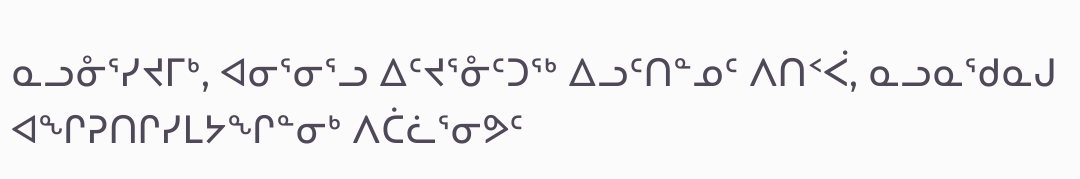ᓇᓗᓁᕐᓯᔪᒥᒃ, ᐊᓂᕐᓂᕐᓗ ᐃᑦᔪᕐᓁᑦᑐᖅ ᐃᓗᑦᑎᓐᓄᑦ ᐱᑎᑉᐹ, ᓇᓗᓇᖁᓇᒍ ᐊᖏᕈᑎᒋᓯᒪᔭᖏᓐᓂᒃ ᐱᑖᓛᕐᓂᕗᑦ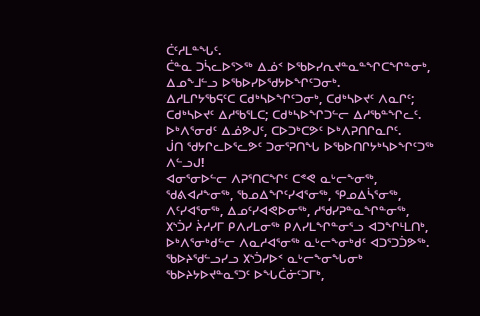ᑖᑦᓱᒪᓐᖓᑦ.
ᑖᓐᓇ ᑐᓵᓚᐅᕐᐳᖅ ᐃᓅᑉ ᐅᖃᐅᓯᕆᔪᓐᓇᓐᖏᑕᖏᓐᓂᒃ, ᐃᓄᖕᒧᓪᓗ ᐅᖃᐅᓯᐅᖁᔭᐅᖏᑦᑐᓂᒃ.
ᐃᓱᒪᒋᔭᖃᕋᑦᑕ ᑕᑯᒃᓴᐅᖏᑦᑐᓂᒃ, ᑕᑯᒃᓴᐅᔪᑦ ᐱᓇᒋᑦ; ᑕᑯᒃᓴᐅᔪᑦ ᐃᓱᖃᕐᒪᑕ; ᑕᑯᒃᓴᐅᖏᑐᓪᓕ ᐃᓱᖃᓐᖏᓚᑦ.
ᐅᒃᐱᕐᓂᑯᑦ ᐃᓅᕗᒍᑦ, ᑕᐅᑐᒃᑕᕗᑦ ᐅᒃᐱᕈᑎᒋᓇᒋᑦ.
ᒎᑎ ᖁᔭᒋᓚᐅᕐᓚᕗᑦ ᑐᓂᕐᕈᑎᖓ ᐅᖃᐅᑎᒋᔭᒃᓴᐅᖏᑦᑐᖅ ᐱᓪᓗᒍ!
ᐊᓂᕐᓂᐅᓪᓕ ᐱᕈᕐᑎᑕᖏᑦ ᑕᕝᕙ ᓇᒡᓕᖕᓂᖅ, ᖁᕕᐊᓱᖕᓂᖅ, ᖃᓄᐃᖏᑦᓯᐊᕐᓂᖅ, ᕿᓄᐃᓵᕐᓂᖅ, ᐱᑦᓯᐊᕐᓂᖅ, ᐃᓄᑦᓯᐊᕙᐅᓂᖅ, ᓱᖁᓯᕈᓐᓇᖏᓐᓂᖅ,
᙭ᔅᑑᓯ ᔩᓱᓯᒥ ᑭᐱᓯᒪᓂᖅ ᑭᐱᓯᒪᖏᓐᓂᕐᓗ ᐊᑐᖏᒻᒪᑎᒃ, ᐅᒃᐱᕐᓂᒃᑯᓪᓕ ᐱᓇᓱᐊᕐᓂᖅ ᓇᒡᓕᖕᓂᒃᑯᑦ ᐊᑐᕐᑐᑑᕗᖅ.
ᖃᐅᔨᖁᓪᓗᓯᓗ ᙭ᔅᑑᓯᐅᑉ ᓇᒡᓕᖕᓂᖓᓂᒃ ᖃᐅᔨᔭᐅᔪᓐᓇᕐᑐᑦ ᐅᖓᑖᓃᑦᑐᒥᒃ,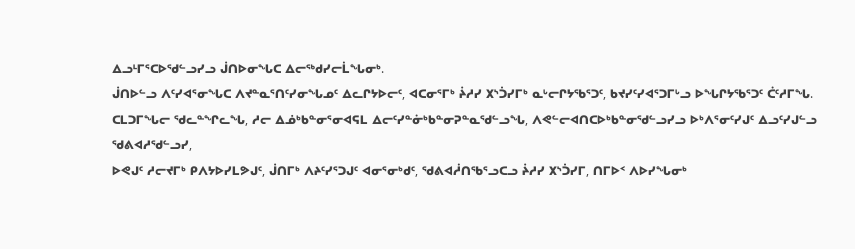ᐃᓗᒻᒥᕐᑕᐅᖁᓪᓗᓯᓗ ᒎᑎᐅᓂᖓᑕ ᐃᓕᖅᑯᓯᓕᒫᖓᓂᒃ.
ᒎᑎᐅᓪᓗ ᐱᑦᓯᐊᕐᓂᖓᑕ ᐱᔪᓐᓇᕐᑎᑦᓯᓂᖓᓄᑦ ᐃᓚᒋᔭᐅᓕᑦ, ᐊᑕᓂᕐᒥᒃ ᔩᓱᓯ ᙭ᔅᑑᓯᒥᒃ ᓇᒡᓕᒋᔭᖃᕐᑐᑦ, ᑲᔪᓯᑦᓯᐊᕐᑐᒥᒡᓗ ᐅᖓᒋᔭᖃᕐᑐᑦ ᑖᑦᓱᒥᖓ.
ᑕᒪᑐᒥᖓᓕ ᖁᓚᓐᖏᓚᖓ, ᓱᓕ ᐃᓅᒃᑲᓐᓂᕐᓂᐊᕋᒪ ᐃᓕᑦᓯᓐᓃᒃᑲᓐᓂᕈᓐᓇᖁᓪᓗᖓ, ᐱᕙᓪᓕᐊᑎᑕᐅᒃᑲᓐᓂᖁᓪᓗᓯᓗ ᐅᒃᐱᕐᓂᑦᓯᒍᑦ ᐃᓗᑦᓯᒍᓪᓗ ᖁᕕᐊᓱᖁᓪᓗᓯ,
ᐅᕙᒍᑦ ᓱᓕᔪᒥᒃ ᑭᐱᔭᐅᓯᒪᕗᒍᑦ, ᒎᑎᒥᒃ ᐱᔨᑦᓯᕐᑐᒍᑦ ᐊᓂᕐᓂᒃᑯᑦ, ᖁᕕᐊᓲᑎᖃᕐᓗᑕᓗ ᔩᓱᓯ ᙭ᔅᑑᓯᒥ, ᑎᒥᐅᑉ ᐱᐅᓯᖓᓂᒃ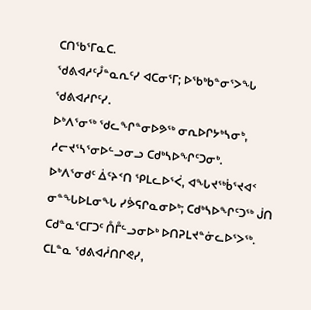ᑕᑎᖃᕐᒥᓇᑕ.
ᖁᕕᐊᓱᑦᓮᓐᓇᕆᑦᓯ ᐊᑕᓂᕐᒥ; ᐅᖃᒃᑲᓐᓂᕐᐳᖓ ᖁᕕᐊᓱᒋᑦᓯ.
ᐅᒃᐱᕐᓂᖅ ᖁᓚᖏᓐᓂᐅᕗᖅ ᓂᕆᐅᒋᔭᒃᓴᓂᒃ, ᓱᓕᔪᕐᓴᕐᓂᐅᓪᓗᓂᓗ ᑕᑯᒃᓴᐅᖏᑦᑐᓂᒃ.
ᐅᒃᐱᕐᓂᑯᑦ ᐄᑦᔨᑉᑎ ᕿᒪᓚᐅᕐᐹ, ᐊᖓᔪᖅᑳᕐᔪᐊᑉ ᓂᓐᖓᐅᒪᓂᖓ ᓯᕘᕋᒋᓇᓂᐅᒃ; ᑕᑯᒃᓴᐅᖏᑦᑐᖅ ᒎᑎ ᑕᑯᓐᓇᕐᑕᒥᑐᑦ ᑍᒤᓪᓗᓂᐅᒃ ᐅᑎᕈᒪᔪᓐᓃᓚᐅᕐᐳᖅ.
ᑕᒪᓐᓇ ᖁᕕᐊᓲᑎᒋᕙᓯ,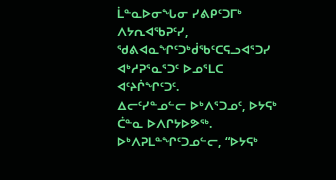ᒫᓐᓇᐅᓂᖓᓂ ᓯᕕᑭᑦᑐᒥᒃ ᐱᔭᕆᐊᖃᕈᑦᓯ, ᖁᕕᐊᓇᖏᑦᑐᒃᑰᖃᑦᑕᕋᓗᐊᕐᑐᓯ ᐊᒃᓱᕈᕐᓇᕐᑐᑦ ᐅᓄᕐᒪᑕ ᐊᑦᔨᒌᖏᑦᑐᑦ.
ᐃᓕᑦᓯᓐᓄᓪᓕ ᐅᒃᐱᕐᑐᓄᑦ, ᐅᔭᕋᒃ ᑖᓐᓇ ᐅᐱᒋᔭᐅᕗᖅ. ᐅᒃᐱᕈᒪᓐᖏᑦᑐᓄᓪᓕ, “ᐅᔭᕋᒃ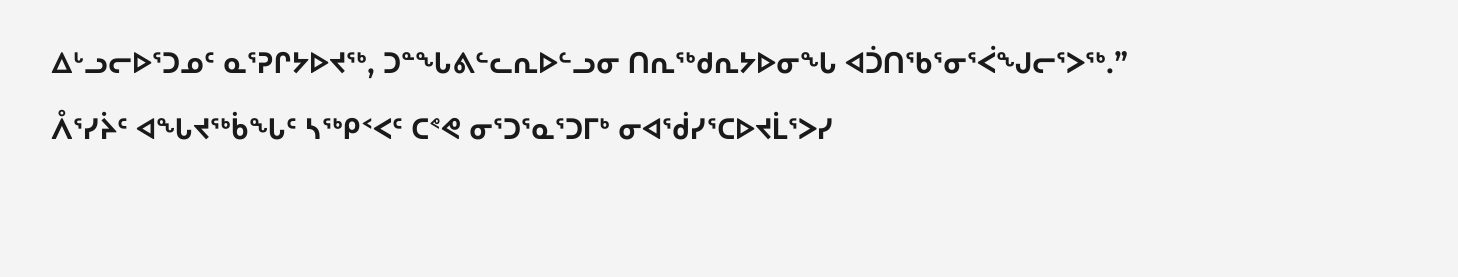ᐃᒡᓗᓕᐅᕐᑐᓄᑦ ᓇᕐᕈᒋᔭᐅᔪᖅ, ᑐᓐᖓᕕᓪᓚᕆᐅᓪᓗᓂ ᑎᕆᖅᑯᕆᔭᐅᓂᖓ ᐊᑑᑎᖃᕐᓂᕐᐹᖑᓕᕐᐳᖅ.”
ᐰᕐᓯᔩᑦ ᐊᖓᔪᖅᑳᖓᑦ ᓴᖅᑭᑉᐸᑦ ᑕᕝᕙ ᓂᕐᑐᕐᓇᕐᑐᒥᒃ ᓂᐊᖂᓯᕐᑕᐅᔪᒫᕐᐳᓯ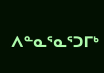ᐱᓐᓇᕐᓇᕐᑐᒥᒃ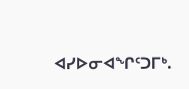ᐊᓯᐅᓂᐊᖏᑦᑐᒥᒃ.